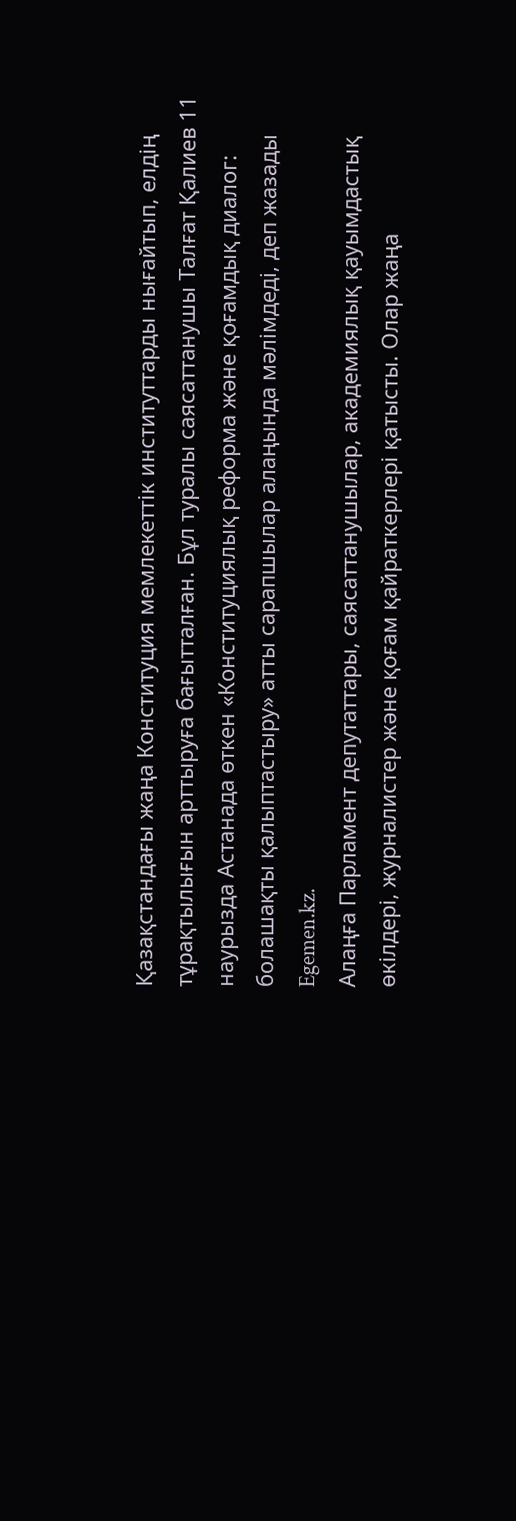Қазақстандағы жаңа Конституция мемлекеттік институттарды нығайтып, елдің тұрақтылығын арттыруға бағытталған. Бұл туралы саясаттанушы Талғат Қалиев 11 наурызда Астанада өткен «Конституциялық реформа және қоғамдық диалог: болашақты қалыптастыру» атты сарапшылар алаңында мәлімдеді, деп жазады Egemen.kz.
Алаңға Парламент депутаттары, саясаттанушылар, академиялық қауымдастық өкілдері, журналистер және қоғам қайраткерлері қатысты. Олар жаңа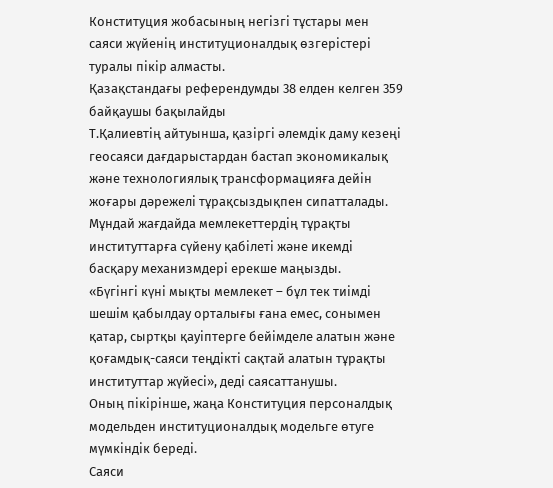Конституция жобасының негізгі тұстары мен саяси жүйенің институционалдық өзгерістері туралы пікір алмасты.
Қазақстандағы референдумды 38 елден келген 359 байқаушы бақылайды
Т.Қалиевтің айтуынша, қазіргі әлемдік даму кезеңі геосаяси дағдарыстардан бастап экономикалық және технологиялық трансформацияға дейін жоғары дәрежелі тұрақсыздықпен сипатталады. Мұндай жағдайда мемлекеттердің тұрақты институттарға сүйену қабілеті және икемді басқару механизмдері ерекше маңызды.
«Бүгінгі күні мықты мемлекет – бұл тек тиімді шешім қабылдау орталығы ғана емес, сонымен қатар, сыртқы қауіптерге бейімделе алатын және қоғамдық-саяси теңдікті сақтай алатын тұрақты институттар жүйесі», деді саясаттанушы.
Оның пікірінше, жаңа Конституция персоналдық модельден институционалдық модельге өтуге мүмкіндік береді.
Саяси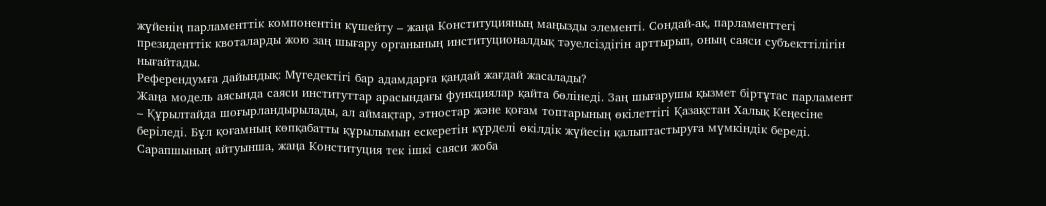жүйенің парламенттік компонентін күшейту – жаңа Конституцияның маңызды элементі. Сондай-ақ, парламенттегі президенттік квоталарды жою заң шығару органының институционалдық тәуелсіздігін арттырып, оның саяси субъекттілігін нығайтады.
Референдумға дайындық: Мүгедектігі бар адамдарға қандай жағдай жасалады?
Жаңа модель аясында саяси институттар арасындағы функциялар қайта бөлінеді. Заң шығарушы қызмет біртұтас парламент – Құрылтайда шоғырландырылады, ал аймақтар, этностар және қоғам топтарының өкілеттігі Қазақстан Халық Кеңесіне беріледі. Бұл қоғамның көпқабатты құрылымын ескеретін күрделі өкілдік жүйесін қалыптастыруға мүмкіндік береді.
Сарапшының айтуынша, жаңа Конституция тек ішкі саяси жоба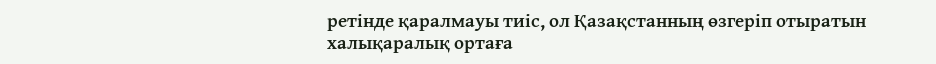ретінде қаралмауы тиіс, ол Қазақстанның өзгеріп отыратын халықаралық ортаға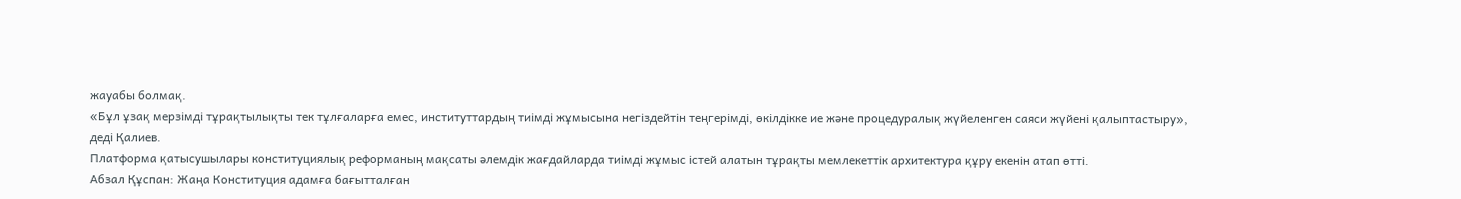жауабы болмақ.
«Бұл ұзақ мерзімді тұрақтылықты тек тұлғаларға емес, институттардың тиімді жұмысына негіздейтін теңгерімді, өкілдікке ие және процедуралық жүйеленген саяси жүйені қалыптастыру», деді Қалиев.
Платформа қатысушылары конституциялық реформаның мақсаты әлемдік жағдайларда тиімді жұмыс істей алатын тұрақты мемлекеттік архитектура құру екенін атап өтті.
Абзал Құспан: Жаңа Конституция адамға бағытталған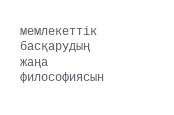мемлекеттік басқарудың жаңа философиясын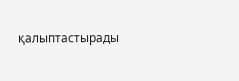қалыптастырады